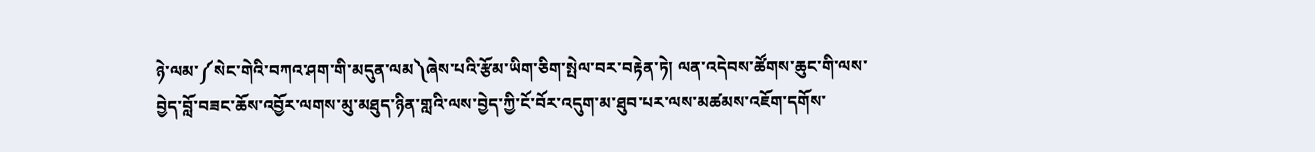ཉེ་ལམ་༼སེང་གེའི་བཀའ་ཤག་གི་མདུན་ལམ༽ཞེས་པའི་རྩོམ་ཡིག་ཅིག་སྤེལ་བར་བརྟེན་ཏེ། ལན་འདེབས་ཚོགས་ཆུང་གི་ལས་བྱེད་བློ་བཟང་ཆོས་འབྱོར་ལགས་མུ་མཐུད་ཉིན་གླའི་ལས་བྱེད་ཀྱི་ངོ་བོར་འདུག་མ་ཐུབ་པར་ལས་མཚམས་འཇོག་དགོས་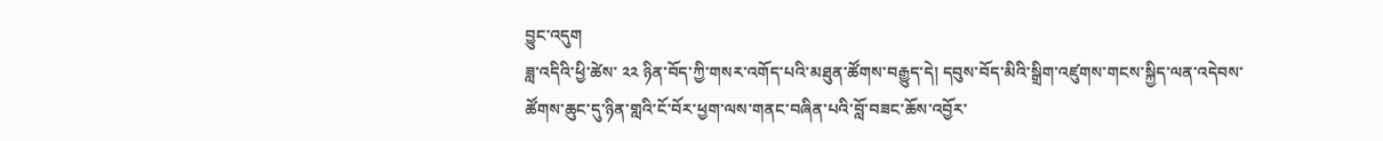བྱུང་འདུག
ཟླ་འདིའི་ཕྱི་ཚེས་ ༢༢ ཉིན་བོད་ཀྱི་གསར་འགོད་པའི་མཐུན་ཚོགས་བརྒྱུད་དེ། དབུས་བོད་མིའི་སྒྲིག་འཛུགས་གངས་སྐྱིད་ལན་འདེབས་ཚོགས་ཆུང་དུ་ཉིན་གླའི་ངོ་བོར་ཕྱག་ལས་གནང་བཞིན་པའི་བློ་བཟང་ཆོས་འབྱོར་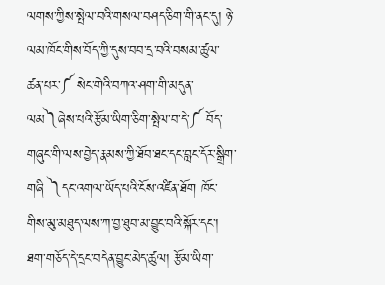ལགས་ཀྱིས་སྤེལ་བའི་གསལ་བཤད་ཅིག་གི་ནང་དུ། ཉེ་ལམ་ཁོང་གིས་བོད་ཀྱི་དུས་བབ་དྲ་བའི་བསམ་ཚུལ་ཚན་པར་༼ སེང་གེའི་བཀའ་ཤག་གི་མདུན་ལམ༽ཞེས་པའི་རྩོམ་ཡིག་ཅིག་སྤེལ་བ་དེ་༼ བོད་གཞུང་གི་ལས་བྱེད་རྣམས་ཀྱི་ཐོབ་ཐང་དང་བླང་དོར་སྒྲིག་གཞི ༽དང་འགལ་ཡོད་པའི་ངོས་འཛིན་ཐོག ཁོང་གིས་མུ་མཐུད་ལས་ཀ་བྱ་ཐུབ་མ་བྱུང་བའི་སྐོར་དང་། ཐག་གཅོད་དེ་དྲང་བདེན་བྱུང་མེད་ཚུལ། རྩོམ་ཡིག་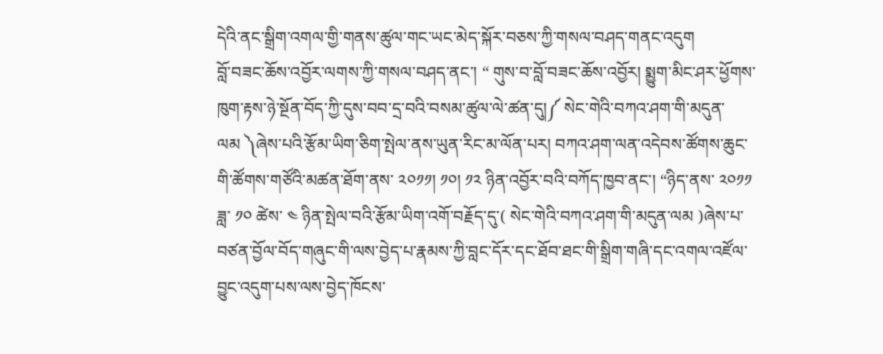དེའི་ནང་སྒྲིག་འགལ་གྱི་གནས་ཚུལ་གང་ཡང་མེད་སྐོར་བཅས་ཀྱི་གསལ་བཤད་གནང་འདུག
བློ་བཟང་ཆོས་འབྱོར་ལགས་ཀྱི་གསལ་བཤད་ནང་། “ གུས་བ་བློ་བཟང་ཆོས་འབྱོར། སྨྱུག་མིང་ཤར་ཕྱོགས་ཁུག་རྟས་ཉེ་སྔོན་བོད་ཀྱི་དུས་བབ་དྲ་བའི་བསམ་ཚུལ་ལེ་ཚན་དུ།༼ སེང་གེའི་བཀའ་ཤག་གི་མདུན་ལམ ༽ཞེས་པའི་རྩོམ་ཡིག་ཅིག་སྤེལ་ནས་ཡུན་རིང་མ་ལོན་པར། བཀའ་ཤག་ལན་འདེབས་ཚོགས་ཆུང་གི་ཚོགས་གཙོའི་མཚན་ཐོག་ནས་ ༢༠༡༡། ༡༠། ༡༢ ཉིན་འབྱོར་བའི་བཀོད་ཁྱབ་ནང་། “ཉིད་ནས་ ༢༠༡༡ ཟླ་ ༡༠ ཚེས་ ༤ ཉིན་སྤེལ་བའི་རྩོམ་ཡིག་འགོ་བརྗོད་དུ་( སེང་གེའི་བཀའ་ཤག་གི་མདུན་ལམ )ཞེས་པ་བཙན་བྱོལ་བོད་གཞུང་གི་ལས་བྱེད་པ་རྣམས་ཀྱི་བླང་དོར་དང་ཐོབ་ཐང་གི་སྒྲིག་གཞི་དང་འགལ་འཛོལ་བྱུང་འདུག་པས་ལས་བྱེད་ཁོངས་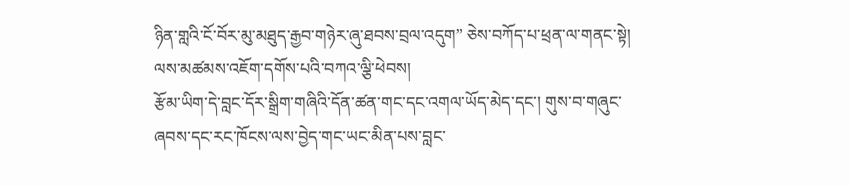ཉིན་གླའི་ངོ་བོར་མུ་མཐུད་རྒྱབ་གཉེར་ཞུ་ཐབས་བྲལ་འདུག” ཅེས་བཀོད་པ་ཕྲན་ལ་གནང་སྟེ། ལས་མཚམས་འཇོག་དགོས་པའི་བཀའ་ལྕི་ཕེབས།
རྩོམ་ཡིག་དེ་བླང་དོར་སྒྲིག་གཞིའི་དོན་ཚན་གང་དང་འགལ་ཡོད་མེད་དང་། གུས་བ་གཞུང་ཞབས་དང་རང་ཁོངས་ལས་བྱེད་གང་ཡང་མིན་པས་བླང་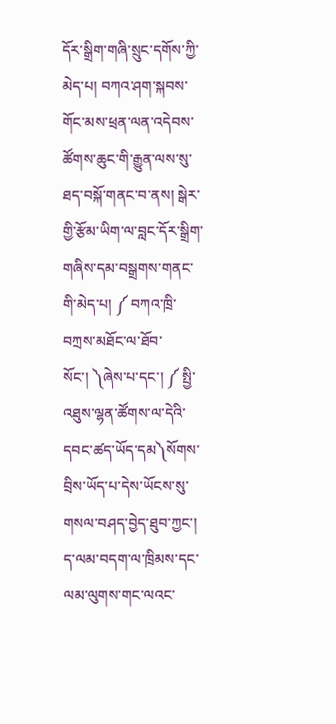དོར་སྒྲིག་གཞི་སྲུང་དགོས་ཀྱི་མེད་པ། བཀའ་ཤག་སྐབས་གོང་མས་ཕྲན་ལན་འདེབས་ཚོགས་ཆུང་གི་རྒྱུན་ལས་སུ་ཐད་བསྐོ་གནང་བ་ནས། སྒེར་གྱི་རྩོམ་ཡིག་ལ་བླང་དོར་སྒྲིག་གཞིས་དམ་བསྒྲགས་གནང་གི་མེད་པ། ༼ བཀའ་ཁྲི་བཀྲས་མཐོང་ལ་ཐོབ་སོང་། ༽ཞེས་པ་དང་། ༼ སྤྱི་འཐུས་ལྷན་ཚོགས་ལ་དེའི་དབང་ཚད་ཡོད་དམ༽སོགས་བྲིས་ཡོད་པ་དེས་ཡོངས་སུ་གསལ་བཤད་བྱེད་ཐུབ་ཀྱང་། ད་ལམ་བདག་ལ་ཁྲིམས་དང་ལམ་ལུགས་གང་ལའང་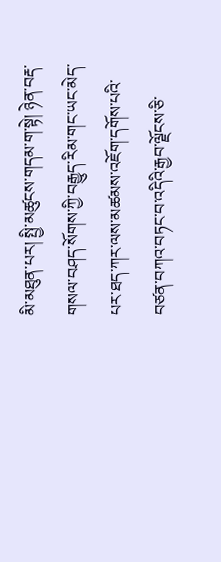མི་མཐུན་པར། སྤྱི་མཚུངས་གདམ་ག་སྟེ། ཉེན་བརྡ་གསལ་བཤད་སོགས་ཀྱི་བརྒྱུད་རིམ་གང་ཡང་མེད་པར་ཐད་ཀར་ལས་མཚམས་འཇོག་དགོས་པའི་བཙན་བཀའ་བཏང་བ་འདིའི་རྒྱབ་ལྗོངས་ཅི་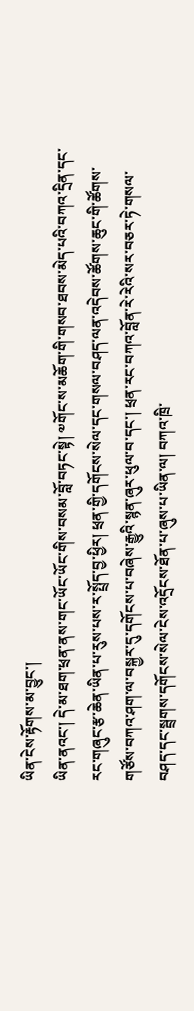ཡིན་ངེས་རྟོགས་མ་བྱུང་།
ཡིན་ནའང་། དེ་མ་ཐག་ཕྲན་ནས་གང་ཡོང་ཡོང་གིས་བསམ་བློ་བཏང་སྟེ། ༧གོང་ས་མཆོག་གི་གསབ་ཐབས་མེད་པའི་བཀའ་དྲིན་དང་རང་གཞུང་རྩ་ཆེན་ཡིན་པ་རུས་པས་ར་སྤྲོད་བྱ་ཕྱིར། ཕྲན་གྱི་དགོངས་སེལ་དང་གསལ་བཤད་ལན་འདེབས་ཚོགས་ཆུང་གི་ཚོགས་གཙོས་བཀའ་ཤག་ལ་བསྐྱར་དུ་དགོངས་པ་བཞེས་རྒྱུའི་སྙན་ཞུར་ཕུལ་བ་དང་། ཕྲན་རང་བཀའ་བློན་རེ་རེའི་སར་བཅར་ཏེ་གསལ་བཤད་དང་སྦྲགས་དགོངས་སེལ་ངེས་འདྲོངས་ཐོན་པ་ཞུས་པ་ཡིན་ལ། བཀའ་ཁྲི་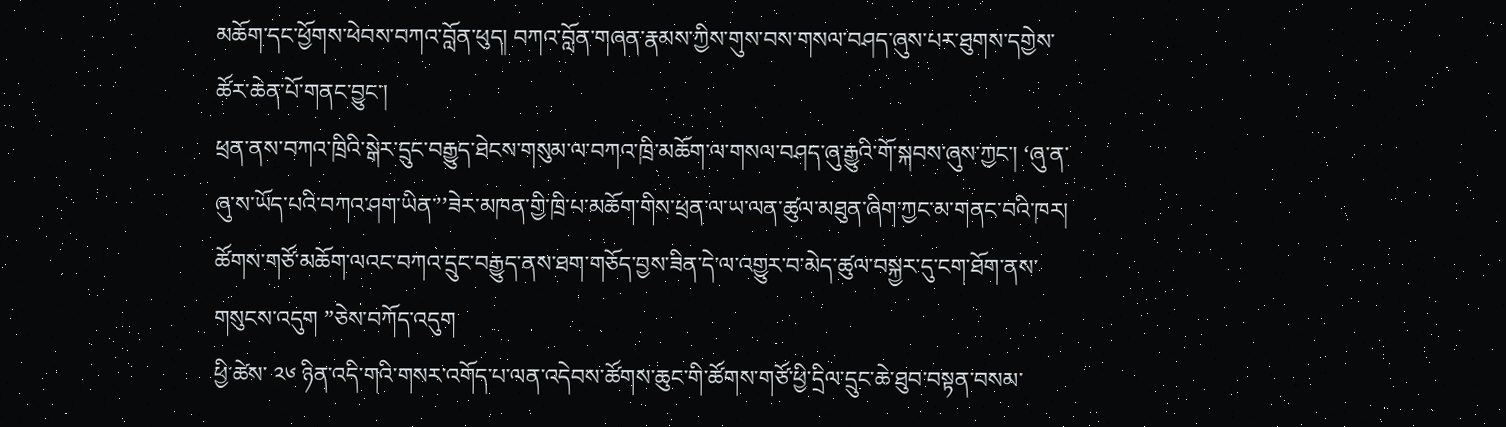མཆོག་དང་ཕྱོགས་ཕེབས་བཀའ་བློན་ཕུད། བཀའ་བློན་གཞན་རྣམས་ཀྱིས་གུས་བས་གསལ་བཤད་ཞུས་པར་ཐུགས་དགྱེས་ཚོར་ཆེན་པོ་གནང་བྱུང་།
ཕྲན་ནས་བཀའ་ཁྲིའི་སྒེར་དྲུང་བརྒྱུད་ཐེངས་གསུམ་ལ་བཀའ་ཁྲི་མཆོག་ལ་གསལ་བཤད་ཞུ་རྒྱུའི་གོ་སྐབས་ཞུས་ཀྱང་། ‘ཞུ་ན་ཞུ་ས་ཡོད་པའི་བཀའ་ཤག་ཡིན་’’ཟེར་མཁན་གྱི་ཁྲི་པ་མཆོག་གིས་ཕྲན་ལ་ཡ་ལན་ཚུལ་མཐུན་ཞིག་ཀྱང་མ་གནང་བའི་ཁར། ཚོགས་གཙོ་མཆོག་ལའང་བཀའ་དྲུང་བརྒྱུད་ནས་ཐག་གཅོད་བྱས་ཟིན་དེ་ལ་འགྱུར་བ་མེད་ཚུལ་བསྐྱར་དུ་ངག་ཐོག་ནས་གསུངས་འདུག ”ཅེས་བཀོད་འདུག
ཕྱི་ཚེས་ ༢༦ ཉིན་འདི་གའི་གསར་འགོད་པ་ལན་འདེབས་ཚོགས་ཆུང་གི་ཚོགས་གཙོ་ཕྱི་དྲིལ་དྲུང་ཆེ་ཐུབ་བསྟན་བསམ་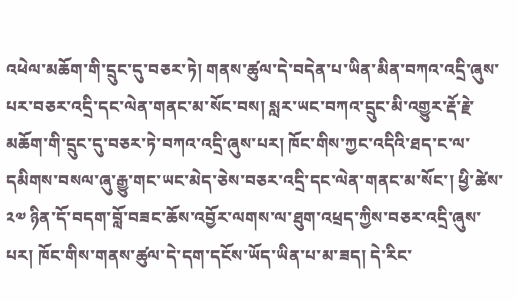འཕེལ་མཆོག་གི་དྲུང་དུ་བཅར་ཏེ། གནས་ཚུལ་དེ་བདེན་པ་ཡིན་མིན་བཀའ་འདྲི་ཞུས་པར་བཅར་འདྲི་དང་ལེན་གནང་མ་སོང་བས། སླར་ཡང་བཀའ་དྲུང་མི་འགྱུར་རྡོ་རྗེ་མཆོག་གི་དྲུང་དུ་བཅར་ཏེ་བཀའ་འདྲི་ཞུས་པར། ཁོང་གིས་ཀྱང་འདིའི་ཐད་ང་ལ་དམིགས་བསལ་ཞུ་རྒྱུ་གང་ཡང་མེད་ཅེས་བཅར་འདྲི་དང་ལེན་གནང་མ་སོང་། ཕྱི་ཚེས་ ༢༧ ཉིན་དོ་བདག་བློ་བཟང་ཆོས་འབྱོར་ལགས་ལ་ཐུག་འཕྲད་ཀྱིས་བཅར་འདྲི་ཞུས་པར། ཁོང་གིས་གནས་ཚུལ་དེ་དག་དངོས་ཡོད་ཡིན་པ་མ་ཟད། དེ་རིང་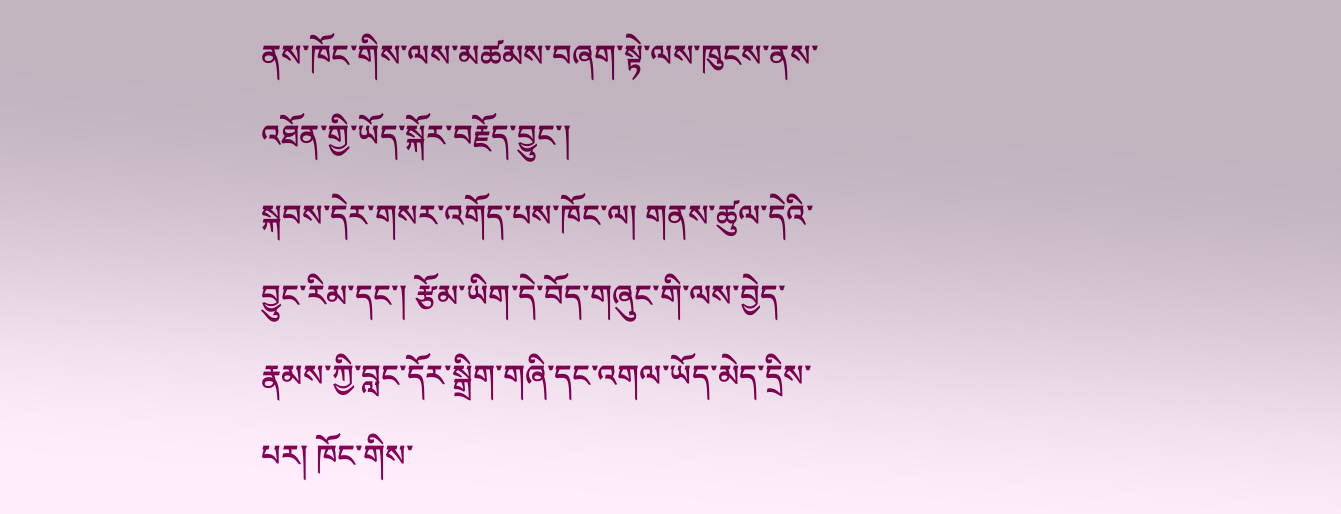ནས་ཁོང་གིས་ལས་མཚམས་བཞག་སྟེ་ལས་ཁུངས་ནས་འཐོན་གྱི་ཡོད་སྐོར་བརྗོད་བྱུང་།
སྐབས་དེར་གསར་འགོད་པས་ཁོང་ལ། གནས་ཚུལ་དེའི་བྱུང་རིམ་དང་། རྩོམ་ཡིག་དེ་བོད་གཞུང་གི་ལས་བྱེད་རྣམས་ཀྱི་བླང་དོར་སྒྲིག་གཞི་དང་འགལ་ཡོད་མེད་དྲིས་པར། ཁོང་གིས་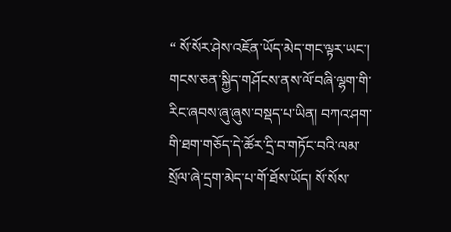“ སོ་སོར་ཤེས་འཇོན་ཡོད་མེད་གང་ལྟར་ཡང་། གངས་ཅན་སྐྱིད་གཤོངས་ནས་ལོ་བཞི་ལྷག་གི་རིང་ཞབས་ཞུ་ཞུས་བསྡད་པ་ཡིན། བཀའ་ཤག་གི་ཐག་གཅོད་དེ་ཚོར་དྲི་བ་གཏོང་བའི་ལམ་སྲོལ་ཞེ་དྲག་མེད་པ་གོ་ཐོས་ཡོད། སོ་སོས་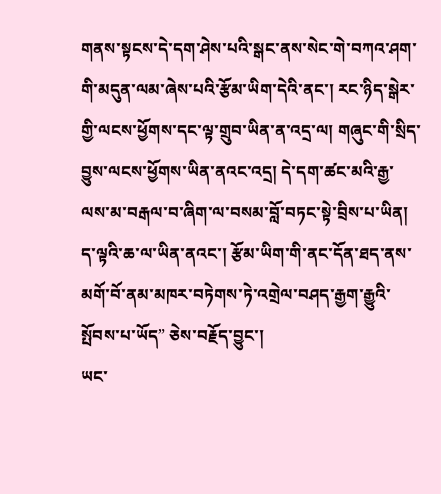གནས་སྟངས་དེ་དག་ཤེས་པའི་སྒང་ནས་སེང་གེ་བཀའ་ཤག་གི་མདུན་ལམ་ཞེས་པའི་རྩོམ་ཡིག་དེའི་ནང་། རང་ཉིད་སྒེར་གྱི་ལངས་ཕྱོགས་དང་ལྟ་གྲུབ་ཡིན་ན་འདྲ་ལ། གཞུང་གི་སྲིད་བྱུས་ལངས་ཕྱོགས་ཡིན་ནའང་འདྲ། དེ་དག་ཚང་མའི་རྒྱ་ལས་མ་བརྒལ་བ་ཞིག་ལ་བསམ་བློ་བཏང་སྟེ་བྲིས་པ་ཡིན། ད་ལྟའི་ཆ་ལ་ཡིན་ནའང་། རྩོམ་ཡིག་གི་ནང་དོན་ཐད་ནས་མགོ་བོ་ནམ་མཁར་བཏེགས་ཏེ་འགྲེལ་བཤད་རྒྱག་རྒྱུའི་སྤོབས་པ་ཡོད” ཅེས་བརྗོད་བྱུང་།
ཡང་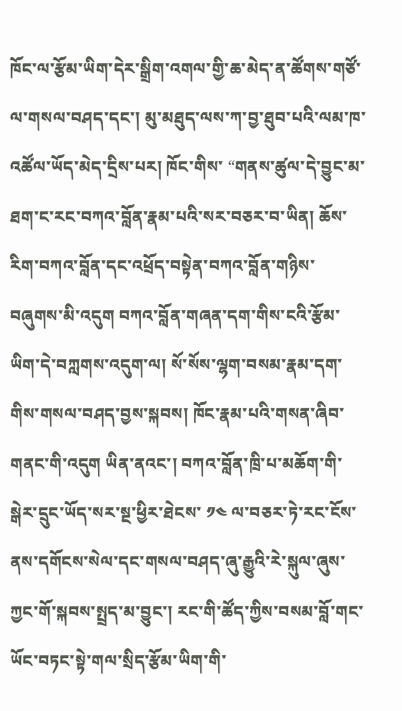ཁོང་ལ་རྩོམ་ཡིག་དེར་སྒྲིག་འགལ་གྱི་ཆ་མེད་ན་ཚོགས་གཙོ་ལ་གསལ་བཤད་དང་། མུ་མཐུད་ལས་ཀ་བྱ་ཐུབ་པའི་ལམ་ཁ་འཚོལ་ཡོད་མེད་དྲིས་པར། ཁོང་གིས་ “གནས་ཚུལ་དེ་བྱུང་མ་ཐག་ང་རང་བཀའ་བློན་རྣམ་པའི་སར་བཅར་བ་ཡིན། ཆོས་རིག་བཀའ་བློན་དང་འཕྲོད་བསྟེན་བཀའ་བློན་གཉིས་བཞུགས་མི་འདུག བཀའ་བློན་གཞན་དག་གིས་ངའི་རྩོམ་ཡིག་དེ་བཀླགས་འདུག་ལ། སོ་སོས་ལྷག་བསམ་རྣམ་དག་གིས་གསལ་བཤད་བྱས་སྐབས། ཁོང་རྣམ་པའི་གསན་ཞིབ་གནང་གི་འདུག ཡིན་ནའང་། བཀའ་བློན་ཁྲི་པ་མཆོག་གི་སྒེར་དྲུང་ཡོད་སར་སྔ་ཕྱིར་ཐེངས་ ༡༤ ལ་བཅར་ཏེ་རང་ངོས་ནས་དགོངས་སེལ་དང་གསལ་བཤད་ཞུ་རྒྱུའི་རེ་སྐུལ་ཞུས་ཀྱང་གོ་སྐབས་སྤྲད་མ་བྱུང་། རང་གི་ཚོད་ཀྱིས་བསམ་བློ་གང་ཡོང་བཏང་སྟེ་གལ་སྲིད་རྩོམ་ཡིག་གི་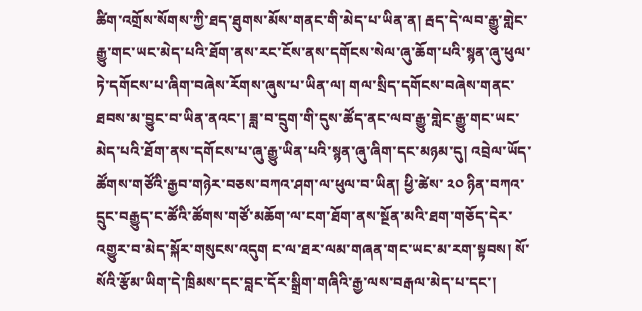ཚིག་འགྲོས་སོགས་ཀྱི་ཐད་ཐུགས་མོས་གནང་གི་མེད་པ་ཡིན་ན། རྦད་དེ་ལབ་རྒྱུ་གླེང་རྒྱུ་གང་ཡང་མེད་པའི་ཐོག་ནས་རང་ངོས་ནས་དགོངས་སེལ་ཞུ་ཆོག་པའི་སྙན་ཞུ་ཕུལ་ཏེ་དགོངས་པ་ཞིག་བཞེས་རོགས་ཞུས་པ་ཡིན་ལ། གལ་སྲིད་དགོངས་བཞེས་གནང་ཐབས་མ་བྱུང་བ་ཡིན་ནའང་། ཟླ་བ་དྲུག་གི་དུས་ཚོད་ནང་ལབ་རྒྱུ་གླེང་རྒྱུ་གང་ཡང་མེད་པའི་ཐོག་ནས་དགོངས་པ་ཞུ་རྒྱུ་ཡིན་པའི་སྙན་ཞུ་ཞིག་དང་མཉམ་དུ། འབྲེལ་ཡོད་ཚོགས་གཙོའི་རྒྱབ་གཉེར་བཅས་བཀའ་ཤག་ལ་ཕུལ་བ་ཡིན། ཕྱི་ཚེས་ ༢༠ ཉིན་བཀའ་དྲུང་བརྒྱུད་ང་ཚོའི་ཚོགས་གཙོ་མཆོག་ལ་ངག་ཐོག་ནས་སྔོན་མའི་ཐག་གཅོད་དེར་འགྱུར་བ་མེད་སྐོར་གསུངས་འདུག ང་ལ་ཐར་ལམ་གཞན་གང་ཡང་མ་རག་སྟབས། སོ་སོའི་རྩོམ་ཡིག་དེ་ཁྲིམས་དང་བླང་དོར་སྒྲིག་གཞིའི་རྒྱ་ལས་བརྒལ་མེད་པ་དང་།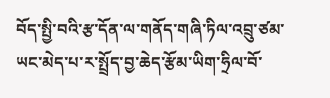བོད་སྤྱི་བའི་རྩ་དོན་ལ་གནོད་གཞི་ཏིལ་འབྲུ་ཙམ་ཡང་མེད་པ་ར་སྤྲོད་བྱ་ཆེད་རྩོམ་ཡིག་ཧྲིལ་བོ་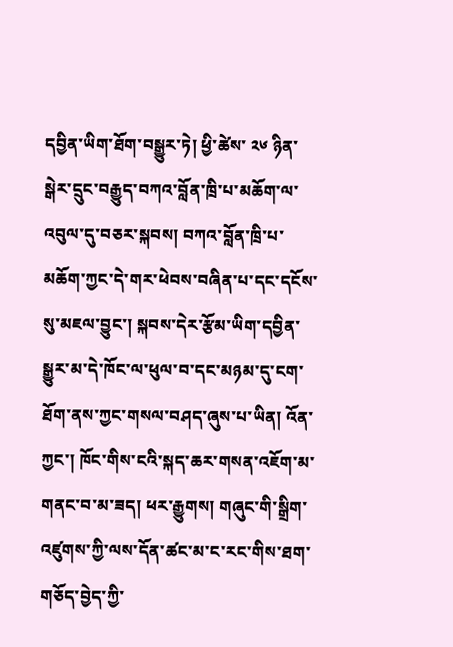དབྱིན་ཡིག་ཐོག་བསྒྱུར་ཏེ། ཕྱི་ཚེས་ ༢༦ ཉིན་སྒེར་དྲུང་བརྒྱུད་བཀའ་བློན་ཁྲི་པ་མཆོག་ལ་འབུལ་དུ་བཅར་སྐབས། བཀའ་བློན་ཁྲི་པ་མཆོག་ཀྱང་དེ་གར་ཕེབས་བཞིན་པ་དང་དངོས་སུ་མཇལ་བྱུང་། སྐབས་དེར་རྩོམ་ཡིག་དབྱིན་སྒྱུར་མ་དེ་ཁོང་ལ་ཕུལ་བ་དང་མཉམ་དུ་ངག་ཐོག་ནས་ཀྱང་གསལ་བཤད་ཞུས་པ་ཡིན། འོན་ཀྱང་། ཁོང་གིས་ངའི་སྐད་ཆར་གསན་འཇོག་མ་གནང་བ་མ་ཟད། ཕར་རྒྱུགས། གཞུང་གི་སྒྲིག་འཛུགས་ཀྱི་ལས་དོན་ཚང་མ་ང་རང་གིས་ཐག་གཅོད་བྱེད་ཀྱི་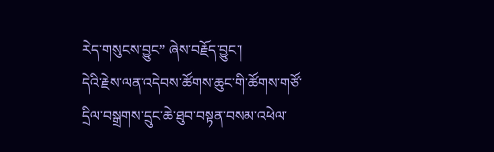རེད་གསུངས་བྱུང” ཞེས་བརྗོད་བྱུང་།
དེའི་རྗེས་ལན་འདེབས་ཚོགས་ཆུང་གི་ཚོགས་གཙོ་དྲིལ་བསྒྲགས་དྲུང་ཆེ་ཐུབ་བསྟན་བསམ་འཕེལ་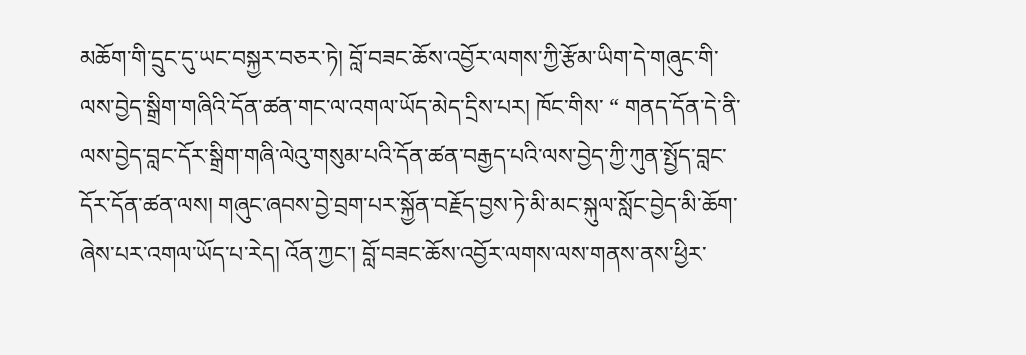མཆོག་གི་དྲུང་དུ་ཡང་བསྐྱར་བཅར་ཏེ། བློ་བཟང་ཆོས་འབྱོར་ལགས་ཀྱི་རྩོམ་ཡིག་དེ་གཞུང་གི་ལས་བྱེད་སྒྲིག་གཞིའི་དོན་ཚན་གང་ལ་འགལ་ཡོད་མེད་དྲིས་པར། ཁོང་གིས་ “ གནད་དོན་དེ་ནི་ལས་བྱེད་བླང་དོར་སྒྲིག་གཞི་ལེའུ་གསུམ་པའི་དོན་ཚན་བརྒྱད་པའི་ལས་བྱེད་ཀྱི་ཀུན་སྤྱོད་བླང་དོར་དོན་ཚན་ལས། གཞུང་ཞབས་བྱེ་བྲག་པར་སྐྱོན་བརྗོད་བྱས་ཏེ་མི་མང་སྐུལ་སློང་བྱེད་མི་ཆོག་ཞེས་པར་འགལ་ཡོད་པ་རེད། འོན་ཀྱང་། བློ་བཟང་ཆོས་འབྱོར་ལགས་ལས་གནས་ནས་ཕྱིར་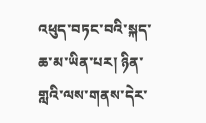འཕུད་བཏང་བའི་སྐད་ཆ་མ་ཡིན་པར། ཉིན་གླའི་ལས་གནས་དེར་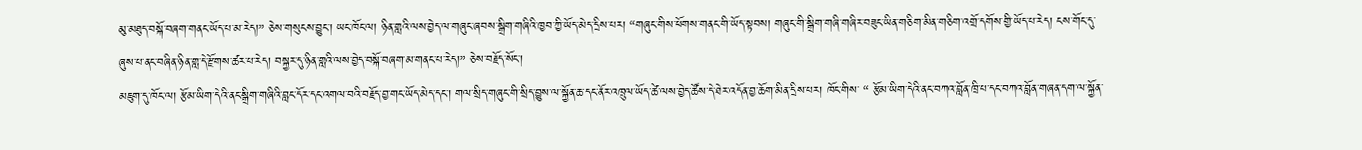མུ་མཐུད་བསྐོ་བཞག་གནང་ཡོད་པ་མ་རེད།” ཅེས་གསུངས་བྱུང་། ཡང་ཁོང་ལ། ཉིན་གླའི་ལས་བྱེད་ལ་གཞུང་ཞབས་སྒྲིག་གཞིའི་ཁྱབ་ཀྱི་ཡོད་མེད་དྲིས་པར། “གཞུང་གིས་ཕོགས་གནང་གི་ཡོད་སྟབས། གཞུང་གི་སྒྲིག་གཞི་གཞིར་བཟུང་ཡིན་གཅིག་མིན་གཅིག་འགྲོ་དགོས་གྱི་ཡོད་པ་རེད། ངས་གོང་དུ་ཞུས་པ་ནང་བཞིན་ཉིན་གླ་དེ་རྫོགས་ཚར་པ་རེད། བསྐྱར་དུ་ཉིན་གླའི་ལས་བྱེད་བསྐོ་བཞག་མ་གནང་པ་རེད།” ཅེས་བརྗོད་སོང་།
མཇུག་དུ་ཁོང་ལ། རྩོམ་ཡིག་དེའི་ནང་སྒྲིག་གཞིའི་བླང་དོར་དང་འགལ་བའི་བརྗོད་བྱ་གང་ཡོད་མེད་དང་། གལ་སྲིད་གཞུང་གི་སྲིད་བྱུས་ལ་སྐྱོན་ཆ་དང་ནོར་འཁྲུལ་ཡོད་ཚེ་ལས་བྱེད་ཚོས་དེ་ཐེར་འདོན་བྱ་ཆོག་མིན་དྲིས་པར། ཁོང་གིས་ “ རྩོམ་ཡིག་དེའི་ནང་བཀའ་བློན་ཁྲི་པ་དང་བཀའ་བློན་གཞན་དག་ལ་སྐྱོན་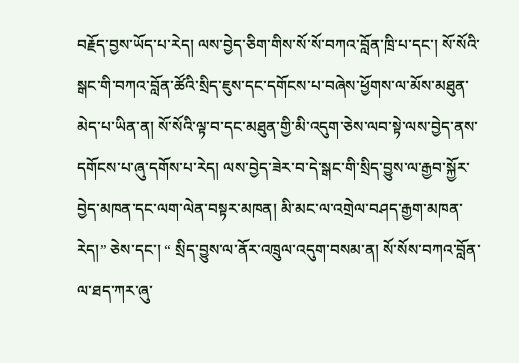བརྗོད་བྱས་ཡོད་པ་རེད། ལས་བྱེད་ཅིག་གིས་སོ་སོ་བཀའ་བློན་ཁྲི་པ་དང་། སོ་སོའི་སྒང་གི་བཀའ་བློན་ཚོའི་སྲིད་ཇུས་དང་དགོངས་པ་བཞེས་ཕྱོགས་ལ་མོས་མཐུན་མེད་པ་ཡིན་ན། སོ་སོའི་ལྟ་བ་དང་མཐུན་གྱི་མི་འདུག་ཅེས་ལབ་སྟེ་ལས་བྱེད་ནས་དགོངས་པ་ཞུ་དགོས་པ་རེད། ལས་བྱེད་ཟེར་བ་དེ་སྒང་གི་སྲིད་བྱུས་ལ་རྒྱབ་སྐྱོར་བྱེད་མཁན་དང་ལག་ལེན་བསྟར་མཁན། མི་མང་ལ་འགྲེལ་བཤད་རྒྱག་མཁན་རེད།” ཅེས་དང་། “ སྲིད་བྱུས་ལ་ནོར་འཁྲུལ་འདུག་བསམ་ན། སོ་སོས་བཀའ་བློན་ལ་ཐད་ཀར་ཞུ་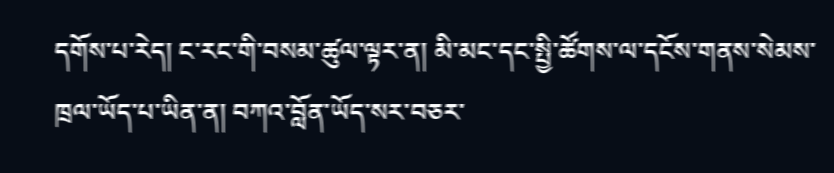དགོས་པ་རེད། ང་རང་གི་བསམ་ཚུལ་ལྟར་ན། མི་མང་དང་སྤྱི་ཚོགས་ལ་དངོས་གནས་སེམས་ཁྲལ་ཡོད་པ་ཡིན་ན། བཀའ་བློན་ཡོད་སར་བཅར་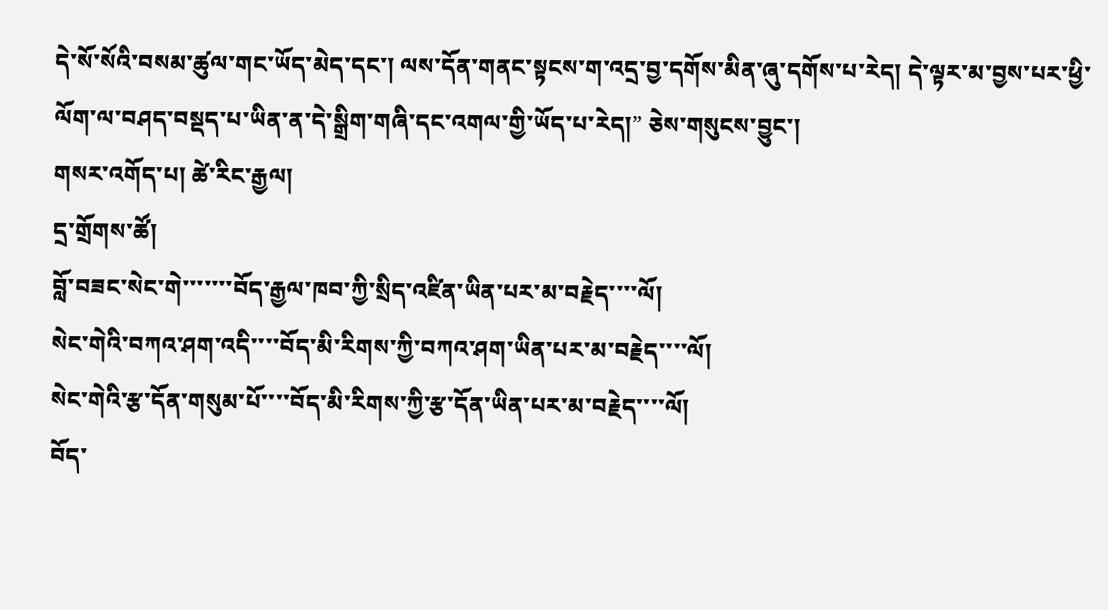དེ་སོ་སོའི་བསམ་ཚུལ་གང་ཡོད་མེད་དང་། ལས་དོན་གནང་སྟངས་ག་འདྲ་བྱ་དགོས་མིན་ཞུ་དགོས་པ་རེད། དེ་ལྟར་མ་བྱས་པར་ཕྱི་ལོག་ལ་བཤད་བསྡད་པ་ཡིན་ན་དེ་སྒྲིག་གཞི་དང་འགལ་གྱི་ཡོད་པ་རེད།” ཅེས་གསུངས་བྱུང་།
གསར་འགོད་པ། ཚེ་རིང་རྒྱལ།
དྲ་གྲོགས་ཚོ།
བློ་བཟང་སེང་གེ་་་་་་་བོད་རྒྱལ་ཁབ་ཀྱི་སྲིད་འཛིན་ཡིན་པར་མ་བརྗེད་་་་ལོ།
སེང་གེའི་བཀའ་ཤག་འདི་་་་བོད་མི་རིགས་ཀྱི་བཀའ་ཤག་ཡིན་པར་མ་བརྗེད་་་་ལོ།
སེང་གེའི་རྩ་དོན་གསུམ་པོ་་་་བོད་མི་རིགས་ཀྱི་རྩ་དོན་ཡིན་པར་མ་བརྗེད་་་་ལོ།
བོད་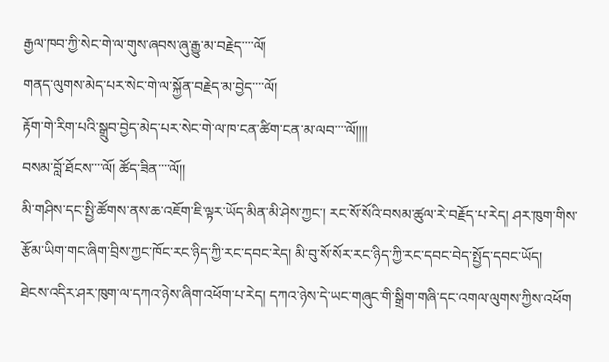རྒྱལ་ཁབ་ཀྱི་སེང་གེ་ལ་གུས་ཞབས་ཞུ་རྒྱུ་མ་བརྗེད་་་་ལོ།
གནད་ལུགས་མེད་པར་སེང་གེ་ལ་སྐྱོན་བརྗེད་མ་བྱེད་་་་ལོ།
རྟོག་གེ་རིག་པའི་སྒྲུབ་བྱེད་མེད་པར་སེང་གེ་ལ་ཁ་ངན་ཚིག་ངན་མ་ལབ་་་་ལོ།།།།
བསམ་བློ་ཐོངས་་་་ལོ། ཚོད་ཟིན་་་་ལོ།།
མི་གཤིས་དང་སྤྱི་ཚོགས་ནས་ཆ་འཇོག་ཇི་ལྟར་ཡོད་མིན་མི་ཤེས་ཀྱང་། རང་སོ་སོའི་བསམ་ཚུལ་རེ་བརྗོད་པ་རེད། ཤར་ཁུག་གིས་རྩོམ་ཡིག་གང་ཞིག་བྲིས་ཀྱང་ཁོང་རང་ཉིད་ཀྱི་རང་དབང་རེད། མི་བུ་སོ་སོར་རང་ཉིད་ཀྱི་རང་དབང་བེད་སྤྱོད་དབང་ཡོད།
ཐེངས་འདིར་ཤར་ཁུག་ལ་དཀའ་ཉེས་ཞིག་འཕོག་པ་རེད། དཀའ་ཉེས་དེ་ཡང་གཞུང་གི་སྒྲིག་གཞི་དང་འགལ་ལུགས་ཀྱིས་འཕོག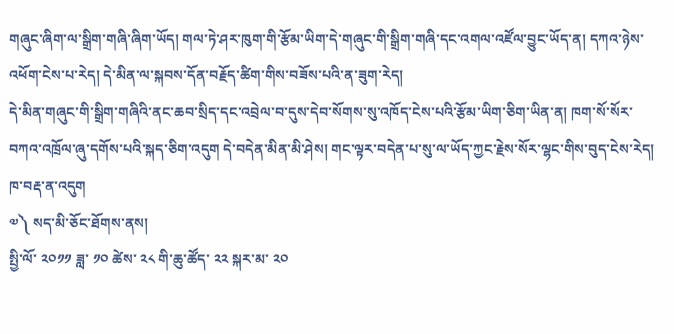གཞུང་ཞིག་ལ་སྒྲིག་གཞི་ཞིག་ཡོད། གལ་ཏེ་ཤར་ཁུག་གི་རྩོམ་ཡིག་དེ་གཞུང་གི་སྒྲིག་གཞི་དང་འགལ་འཛོལ་བྱུང་ཡོད་ན། དཀའ་ཉེས་འཕོག་ངེས་པ་རེད། དེ་མིན་ལ་སྐབས་དོན་བརྗོད་ཚིག་གིས་བཟོས་པའི་ན་ཟུག་རེད།
དེ་མིན་གཞུང་གི་སྒྲིག་གཞིའི་ནང་ཆབ་སྲིད་དང་འབྲེལ་བ་དུས་དེབ་སོགས་སུ་འཁོད་ངེས་པའི་རྩོམ་ཡིག་ཅིག་ཡིན་ན། ཁག་སོ་སོར་བཀའ་འཁྲོལ་ཞུ་དགོས་པའི་སྐད་ཅིག་འདུག དེ་བདེན་མིན་མི་ཤེས། གང་ལྟར་བདེན་པ་སུ་ལ་ཡོད་ཀྱང་རྗེས་སོར་ལྷང་གིས་བུད་ངེས་རེད།
ཁ་བརྡ་ན་འདུག
༧༽ སད་མི་ཅོང་ཐོགས་ནས།
སྤྱི་ལོ་ ༢༠༡༡ ཟླ་ ༡༠ ཚེས་ ༢༨ གི་ཆུ་ཚོད་ ༢༢ སྐར་མ་ ༢༠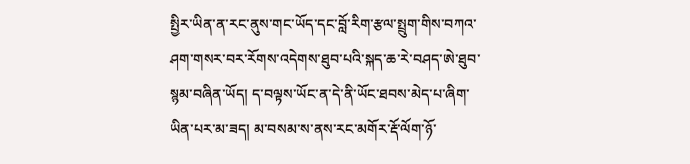སྤྱིར་ཡིན་ན་རང་ནུས་གང་ཡོད་དང་བློ་རིག་རྩལ་སྤྲུག་གིས་བཀའ་ཤག་གསར་བར་རོགས་འདེགས་ཐུབ་པའི་སྐད་ཆ་རེ་བཤད་ཨེ་ཐུབ་སྙམ་བཞིན་ཡོད། ད་བལྟས་ཡོང་ན་དེ་ནི་ཡོང་ཐབས་མེད་པ་ཞིག་ཡིན་པར་མ་ཟད། མ་བསམ་ས་ནས་རང་མགོར་རྡོ་ལོག་ཉོ་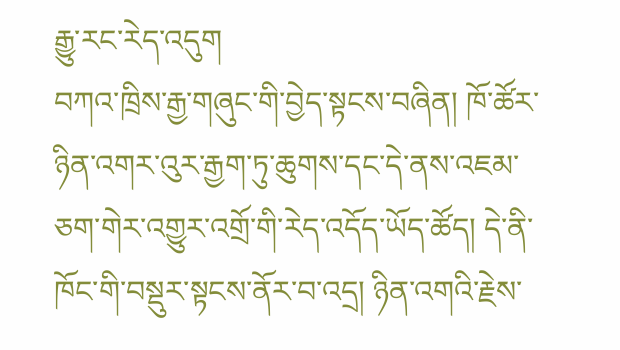རྒྱུ་རང་རེད་འདུག
བཀའ་ཁྲིས་རྒྱ་གཞུང་གི་བྱེད་སྟངས་བཞིན། ཁོ་ཚོར་ཉིན་འགར་འུར་རྒྱག་ཏུ་ཆུགས་དང་དེ་ནས་འཇམ་ཅག་གེར་འགྱུར་འགྲོ་གི་རེད་འདོད་ཡོད་ཚོད། དེ་ནི་ཁོང་གི་བསྡུར་སྟངས་ནོར་བ་འདྲ། ཉིན་འགའི་རྗེས་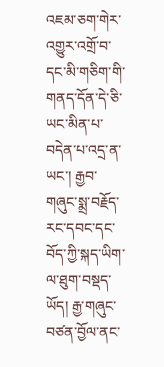འཇམ་ཅག་གེར་འགྱུར་འགྲོ་བ་དང་མི་གཅིག་གི་གནད་དོན་དེ་ཅི་ཡང་མིན་པ་བདེན་པ་འདྲ་ན་ཡང་། རྒྱབ་གཞུང་སྨྲ་བརྗོད་རང་དབང་དང་བོད་ཀྱི་སྐད་ཡིག་ལ་ཐུག་བསྡད་ཡོད། རྒྱ་གཞུང་བཙན་བྱོལ་ནང་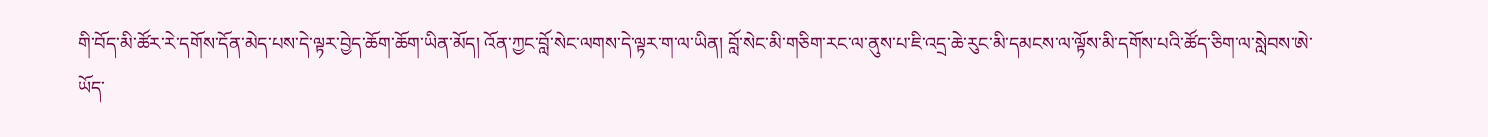གི་བོད་མི་ཚོར་རེ་དགོས་དོན་མེད་པས་དེ་ལྟར་བྱེད་ཆོག་ཆོག་ཡིན་མོད། འོན་ཀྱང་བློ་སེང་ལགས་དེ་ལྟར་ག་ལ་ཡིན། བློ་སེང་མི་གཅིག་རང་ལ་ནུས་པ་ཇི་འདྲ་ཆེ་རུང་མི་དམངས་ལ་ལྟོས་མི་དགོས་པའི་ཚོད་ཅིག་ལ་སླེབས་ཨེ་ཡོད་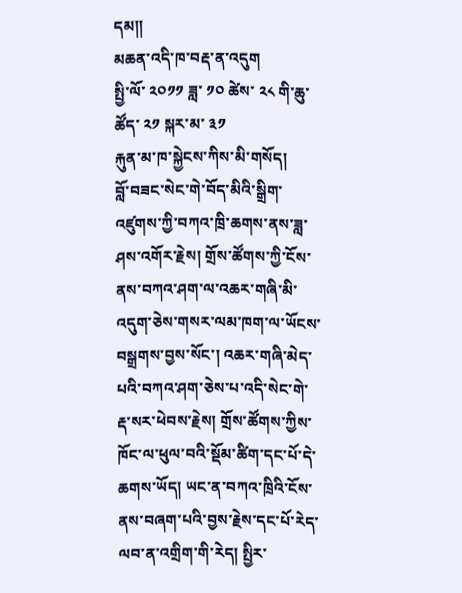དམ།།
མཆན་འདི་ཁ་བརྡ་ན་འདུག
སྤྱི་ལོ་ ༢༠༡༡ ཟླ་ ༡༠ ཚེས་ ༢༨ གི་ཆུ་ཚོད་ ༢༡ སྐར་མ་ ༣༡
རྐུན་མ་ཁ་སྐྱེངས་ཀིས་མི་གསོད།
བློ་བཟང་སེང་གེ་བོད་མིའི་སྒྲིག་འཛུགས་ཀྱི་བཀའ་ཁྲི་ཆགས་ནས་ཟླ་ཤས་འགོར་རྗེས། གྲོས་ཚོགས་ཀྱི་ངོས་ནས་བཀའ་ཤག་ལ་འཆར་གཞི་མི་འདུག་ཅེས་གསར་ལམ་ཁག་ལ་ཡོངས་བསྒྲགས་བྱས་སོང་། འཆར་གཞི་མེད་པའི་བཀའ་ཤག་ཅེས་པ་འདི་སེང་གེ་རྡ་སར་ཕེབས་རྗེས། གྲོས་ཚོགས་ཀྱིས་ཁོང་ལ་ཕུལ་བའི་སྡོམ་ཚིག་དང་པོ་དེ་ཆགས་ཡོད། ཡང་ན་བཀའ་ཁྲིའི་ངོས་ནས་བཞག་པའི་བྱས་རྗེས་དང་པོ་རེད་ལབ་ན་འགྲིག་གི་རེད། སྤྱིར་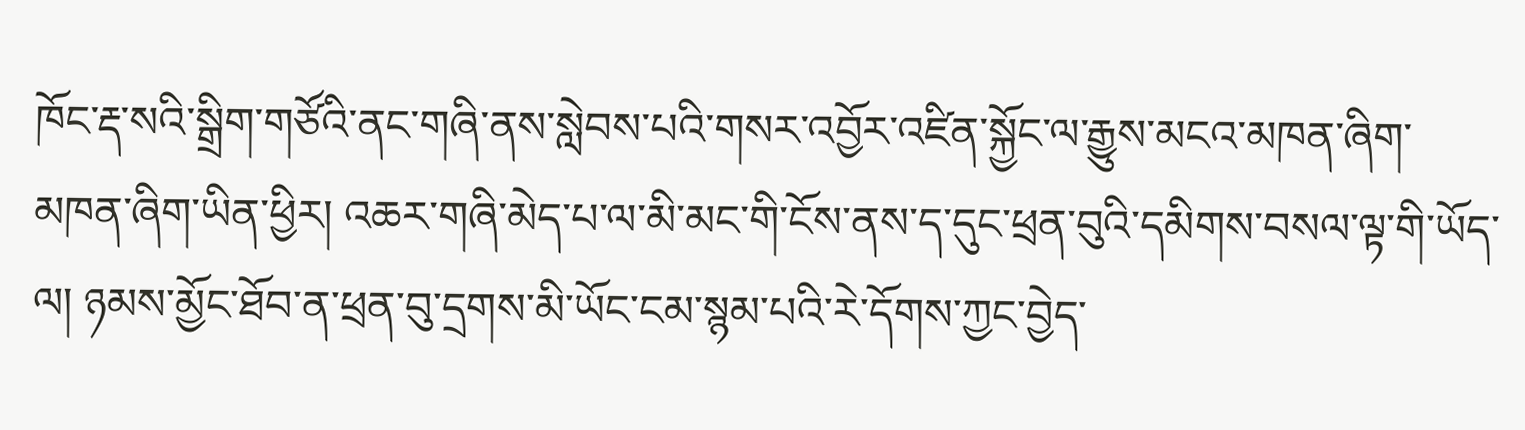ཁོང་རྡ་སའི་སྒྲིག་གཙོའི་ནང་གཞི་ནས་སླེབས་པའི་གསར་འབྱོར་འཛིན་སྐྱོང་ལ་རྒྱུས་མངའ་མཁན་ཞིག་མཁན་ཞིག་ཡིན་ཕྱིར། འཆར་གཞི་མེད་པ་ལ་མི་མང་གི་ངོས་ནས་ད་དུང་ཕྲན་བུའི་དམིགས་བསལ་ལྟ་གི་ཡོད་ལ། ཉམས་མྱོང་ཐོབ་ན་ཕྲན་བུ་དྲགས་མི་ཡོང་ངམ་སྙམ་པའི་རེ་དོགས་ཀྱང་བྱེད་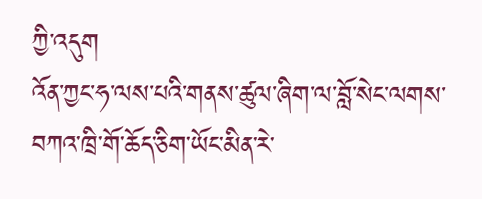ཀྱི་འདུག
འོན་ཀྱང་ཧ་ལས་པའི་གནས་ཚུལ་ཞིག་ལ་བློ་སེང་ལགས་བཀའ་ཁྲི་གོ་ཆོད་ཅིག་ཡོང་མིན་རེ་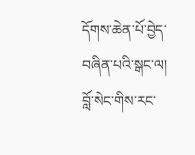དོགས་ཆེན་པོ་བྱེད་བཞིན་པའི་སྒང་ལ། བློ་སེང་གིས་རང་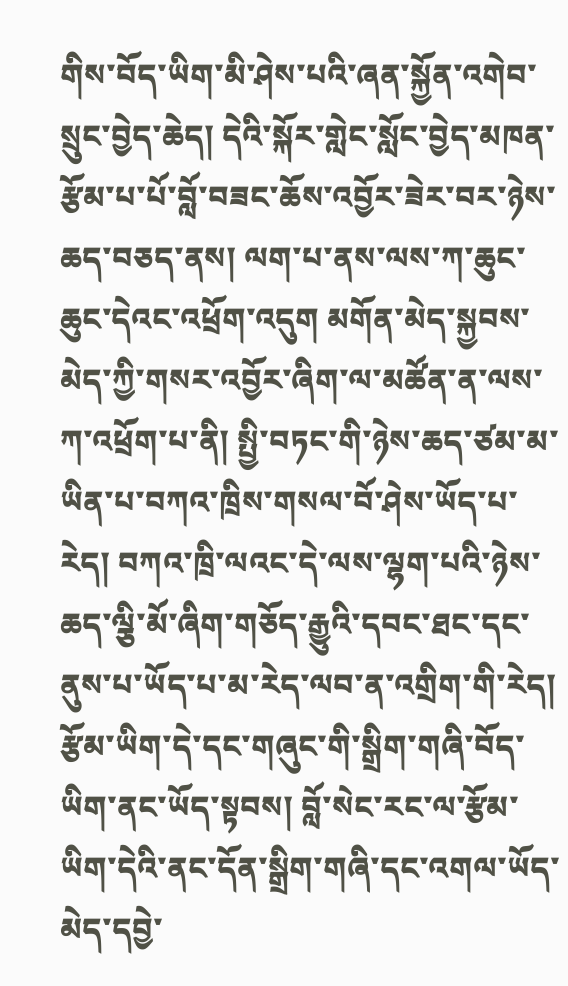གིས་བོད་ཡིག་མི་ཤེས་པའི་ཞན་སྐྱོན་འགེབ་སྲུང་བྱེད་ཆེད། དེའི་སྐོར་གླེང་སློང་བྱེད་མཁན་རྩོམ་པ་པོ་བློ་བཟང་ཆོས་འབྱོར་ཟེར་བར་ཉེས་ཆད་བཅད་ནས། ལག་པ་ནས་ལས་ཀ་ཆུང་ཆུང་དེའང་འཕྲོག་འདུག མགོན་མེད་སྐྱབས་མེད་ཀྱི་གསར་འབྱོར་ཞིག་ལ་མཚོན་ན་ལས་ཀ་འཕྲོག་པ་ནི། སྤྱི་བཏང་གི་ཉེས་ཆད་ཙམ་མ་ཡིན་པ་བཀའ་ཁྲིས་གསལ་བོ་ཤེས་ཡོད་པ་རེད། བཀའ་ཁྲི་ལའང་དེ་ལས་ལྷག་པའི་ཉེས་ཆད་ལྕི་མོ་ཞིག་གཅོད་རྒྱུའི་དབང་ཐང་དང་ནུས་པ་ཡོད་པ་མ་རེད་ལབ་ན་འགྲིག་གི་རེད།
རྩོམ་ཡིག་དེ་དང་གཞུང་གི་སྒྲིག་གཞི་བོད་ཡིག་ནང་ཡོད་སྟབས། བློ་སེང་རང་ལ་རྩོམ་ཡིག་དེའི་ནང་དོན་སྒྲིག་གཞི་དང་འགལ་ཡོད་མེད་དབྱེ་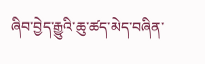ཞིབ་བྱེད་རྒྱུའི་ཆུ་ཚད་མེད་བཞིན་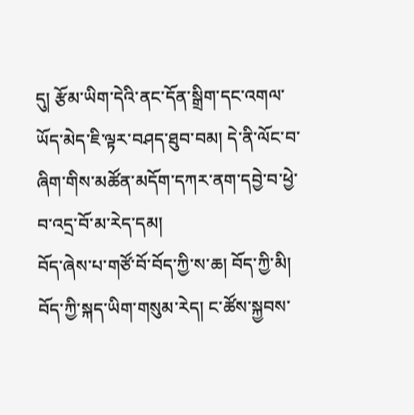དུ། རྩོམ་ཡིག་དེའི་ནང་དོན་སྒྲིག་དང་འགལ་ཡོད་མེད་ཇི་ལྟར་བཤད་ཐུབ་བམ། དེ་ནི་ལོང་བ་ཞིག་གིས་མཚོན་མདོག་དཀར་ནག་དབྱེ་བ་ཕྱེ་བ་འདྲ་བོ་མ་རེད་དམ།
བོད་ཞེས་པ་གཙོ་བོ་བོད་ཀྱི་ས་ཆ། བོད་ཀྱི་མི། བོད་ཀྱི་སྐད་ཡིག་གསུམ་རེད། ང་ཚོས་སྐྱབས་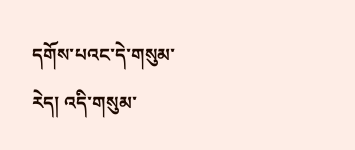དགོས་པའང་དེ་གསུམ་རེད། འདི་གསུམ་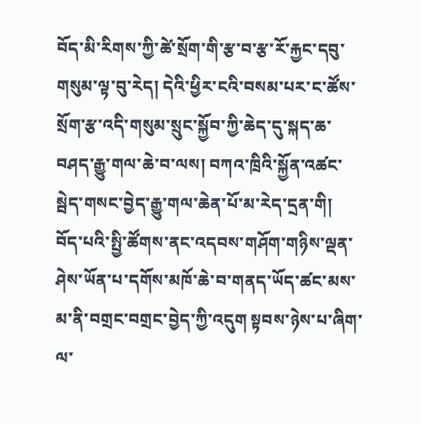བོད་མི་རིགས་ཀྱི་ཚེ་སྲོག་གི་རྩ་བ་རྩ་རོ་རྐྱང་དབུ་གསུམ་ལྟ་བུ་རེད། དེའི་ཕྱིར་ངའི་བསམ་པར་ང་ཚོས་སྲོག་རྩ་འདི་གསུམ་སྲུང་སྐྱོབ་ཀྱི་ཆེད་དུ་སྐད་ཆ་བཤད་རྒྱུ་གལ་ཆེ་བ་ལས། བཀའ་ཁྲིའི་སྐྱོན་འཚང་སྦེད་གསང་བྱེད་རྒྱུ་གལ་ཆེན་པོ་མ་རེད་དྲན་གི།
བོད་པའི་སྤྱི་ཚོགས་ནང་འདབས་གཤོག་གཉིས་ལྡན་ཤེས་ཡོན་པ་དགོས་མཁོ་ཆེ་བ་གནད་ཡོད་ཚང་མས་མ་ནི་བགྲང་བགྲང་བྱེད་ཀྱི་འདུག སྟབས་ཉེས་པ་ཞིག་ལ་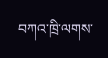བཀའ་ཁྲི་ལགས་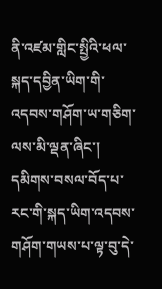ནི་འཛམ་གླིང་སྤྱིའི་ཕལ་སྐད་དབྱིན་ཡིག་གི་འདབས་གཤོག་ཡ་གཅིག་ལས་མི་ལྡན་ཞིང་། དམིགས་བསལ་བོད་པ་རང་གི་སྐད་ཡིག་འདབས་གཤོག་གཡས་པ་ལྟ་བུ་དེ་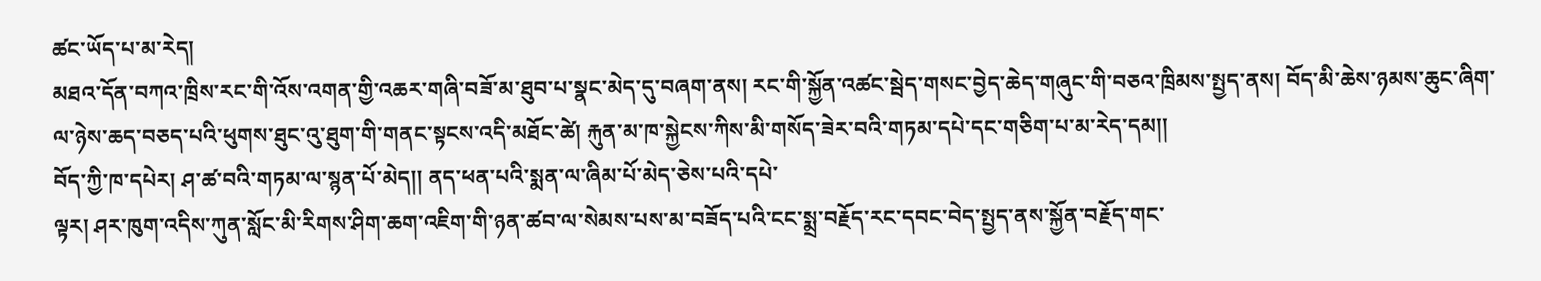ཚང་ཡོད་པ་མ་རེད།
མཐའ་དོན་བཀའ་ཁྲིས་རང་གི་འོས་འགན་གྱི་འཆར་གཞི་བཟོ་མ་ཐུབ་པ་སྣང་མེད་དུ་བཞག་ནས། རང་གི་སྐྱོན་འཚང་སྦེད་གསང་བྱེད་ཆེད་གཞུང་གི་བཅའ་ཁྲིམས་སྤྱད་ནས། བོད་མི་ཆེས་ཉམས་ཆུང་ཞིག་ལ་ཉེས་ཆད་བཅད་པའི་ཕུགས་ཐུང་འུ་ཐུག་གི་གནང་སྟངས་འདི་མཐོང་ཚེ། རྐུན་མ་ཁ་སྐྱེངས་ཀིས་མི་གསོད་ཟེར་བའི་གཏམ་དཔེ་དང་གཅིག་པ་མ་རེད་དམ།།
བོད་ཀྱི་ཁ་དཔེར། ཤ་ཚ་བའི་གཏམ་ལ་སྙན་པོ་མེད།། ནད་ཕན་པའི་སྨན་ལ་ཞིམ་པོ་མེད་ཅེས་པའི་དཔེ་
ལྟར། ཤར་ཁུག་འདིས་ཀུན་སློང་མི་རིགས་ཤིག་ཆག་འཇིག་གི་ཉན་ཚབ་ལ་སེམས་པས་མ་བཟོད་པའི་ངང་སྨྲ་བརྗོད་རང་དབང་བེད་སྤྱད་ནས་སྐྱོན་བརྗོད་གང་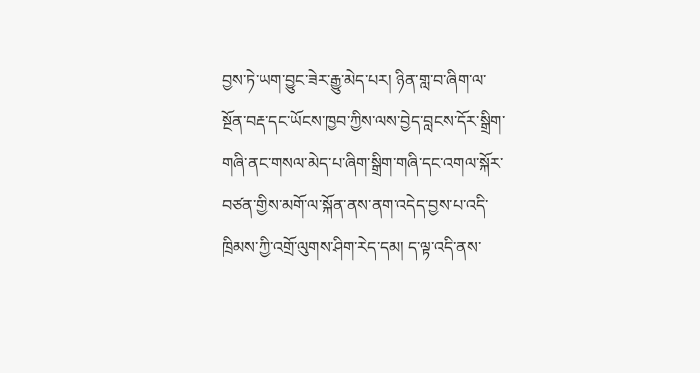བྱས་ཏེ་ཡག་བྱུང་ཟེར་རྒྱུ་མེད་པར། ཉིན་གླ་བ་ཞིག་ལ་སྔོན་བརྡ་དང་ཡོངས་ཁྱབ་ཀྱིས་ལས་བྱེད་བླངས་དོར་སྒྲིག་གཞི་ནང་གསལ་མེད་པ་ཞིག་སྒྲིག་གཞི་དང་འགལ་སྐོར་བཙན་གྱིས་མགོ་ལ་སྐོན་ནས་ནག་འདེད་བྱས་པ་འདི་ཁྲིམས་ཀྱི་འགྲོ་ལུགས་ཤིག་རེད་དམ། ད་ལྟ་འདི་ནས་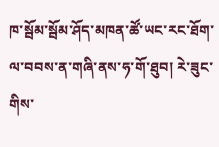ཁ་སྦོམ་སྦོམ་ཤོད་མཁན་ཚོ་ཡང་རང་ཐོག་ལ་བབས་ན་གཞི་ནས་ཧ་གོ་ཐུབ། རེ་ཟུང་གིས་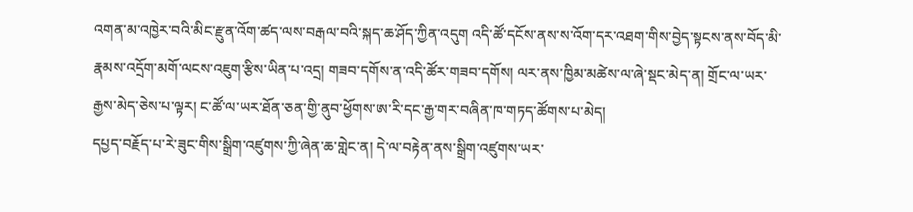འགན་མ་འཁྱེར་བའི་མིང་རྫུན་འོག་ཚད་ལས་བརྒལ་བའི་སྐད་ཆ་ཤོད་ཀྱིན་འདུག འདི་ཚོ་དངོས་ནས་ས་འོག་དར་འཐག་གིས་བྱེད་སྟངས་ནས་བོད་མི་རྣམས་འདྲོག་མགོ་ལངས་འཇུག་རྩིས་ཡིན་པ་འདྲ། གཟབ་དགོས་ན་འདི་ཚོར་གཟབ་དགོས། ལར་ནས་ཁྱིམ་མཚེས་ལ་ཞེ་སྡང་མེད་ན། གྲོང་ལ་ཡར་རྒྱས་མེད་ཅེས་པ་ལྟར། ང་ཚོ་ལ་ཡར་ཐོན་ཅན་གྱི་ནུབ་ཕྱོགས་ཨ་རི་དང་རྒྱ་གར་བཞིན་ཁ་གཏད་ཚོགས་པ་མེད།
དཔྱད་བརྗོད་པ་རེ་ཟུང་གིས་སྒྲིག་འཛུགས་ཀྱི་ཞེན་ཆ་གླེང་ན། དེ་ལ་བརྟེན་ནས་སྒྲིག་འཛུགས་ཡར་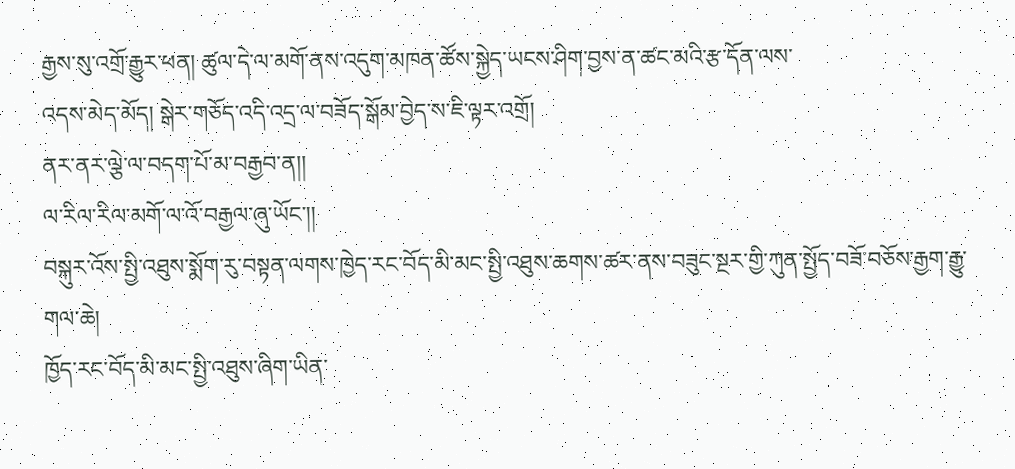རྒྱས་སུ་འགྲོ་རྒྱུར་ཕན། ཚུལ་དེ་ལ་མགོ་ནས་འདུག་མཁན་ཚོས་སྐྱེད་ཡངས་ཤིག་བྱས་ན་ཚང་མའི་རྩ་དོན་ལས་
འདས་མེད་མོད། སྒེར་གཅོད་འདི་འདྲ་ལ་བཟོད་སྒོམ་བྱེད་ས་ཇི་ལྟར་འགྲོ།
ནར་ནར་ལྕེ་ལ་བདག་པོ་མ་བརྒྱབ་ན།།
ལ་རིལ་རིལ་མགོ་ལ་འོ་བརྒྱལ་ཞུ་ཡོང་།།
བསྐུར་འོས་སྤྱི་འཐུས་སྨོག་རུ་བསྟན་ལགས་ཁྱེད་རང་བོད་མི་མང་སྤྱི་འཐུས་ཆགས་ཚར་ནས་བཟུང་སྔར་གྱི་ཀུན་སྤྱོད་བཟོ་བཅོས་རྒྱག་རྒྱུ་གལ་ཆེ།
ཁྱོད་རང་བོད་མི་མང་སྤྱི་འཐུས་ཞིག་ཡིན་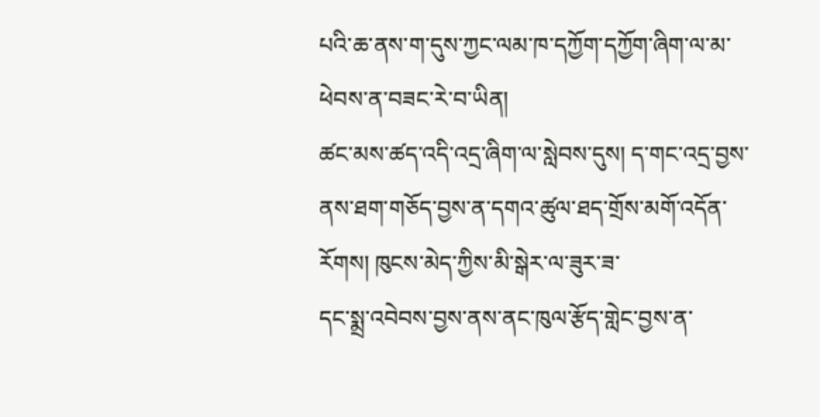པའི་ཆ་ནས་ག་དུས་ཀྱང་ལམ་ཁ་དཀྱོག་དཀྱོག་ཞིག་ལ་མ་ཕེབས་ན་བཟང་རེ་བ་ཡིན།
ཚང་མས་ཚད་འདི་འདྲ་ཞིག་ལ་སླེབས་དུས། ད་གང་འདྲ་བྱས་ནས་ཐག་གཅོད་བྱས་ན་དགའ་ཚུལ་ཐད་གྲོས་མགོ་འདོན་རོགས། ཁུངས་མེད་ཀྱིས་མི་སྒེར་ལ་ཟུར་ཟ་
དང་སྨྲ་འབེབས་བྱས་ནས་ནང་ཁུལ་རྩོད་གླེང་བྱས་ན་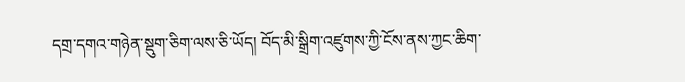དགྲ་དགའ་གཉེན་སྡུག་ཅིག་ལས་ཅི་ཡོད། བོད་མི་སྒྲིག་འཛུགས་ཀྱི་ངོས་ནས་ཀྱང་ཆིག་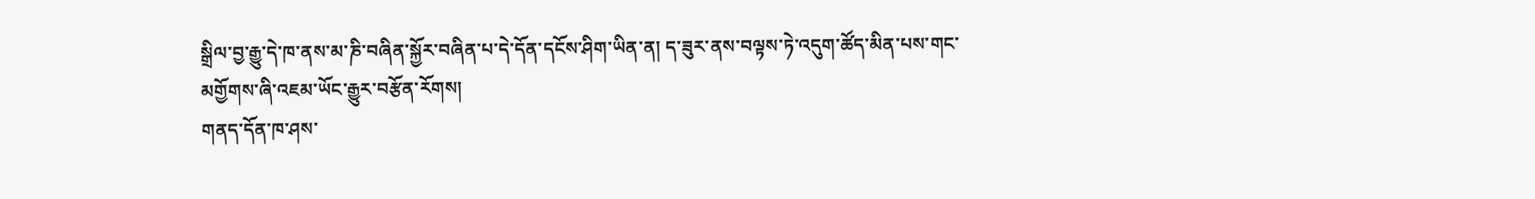སྒྲིལ་བྱ་རྒྱུ་དེ་ཁ་ནས་མ་ཎི་བཞིན་སྐྱོར་བཞིན་པ་དེ་དོན་དངོས་ཤིག་ཡིན་ན། ད་ཟུར་ནས་བལྟས་ཏེ་འདུག་ཚོད་མིན་པས་གང་མགྱོགས་ཞི་འཇམ་ཡོང་རྒྱུར་བརྩོན་རོགས།
གནད་དོན་ཁ་ཤས་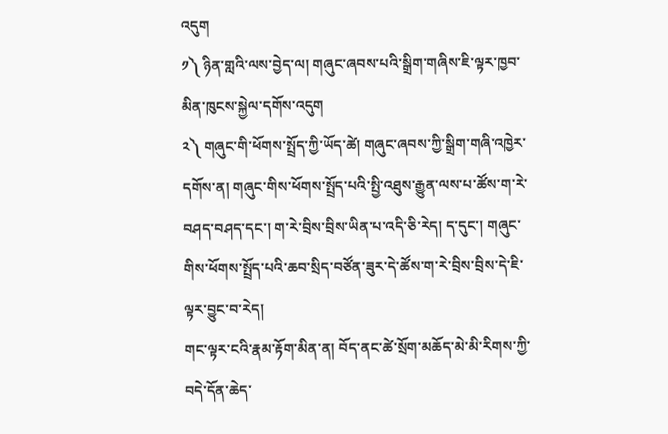འདུག
༡༽ ཉིན་གླའི་ལས་བྱེད་ལ། གཞུང་ཞབས་པའི་སྒྲིག་གཞིས་ཇི་ལྟར་ཁྱབ་མིན་ཁུངས་སྐྱེལ་དགོས་འདུག
༢༽ གཞུང་གི་ཕོགས་སྤྲོད་ཀྱི་ཡོད་ཚེ། གཞུང་ཞབས་ཀྱི་སྒྲིག་གཞི་འཁྱེར་དགོས་ན། གཞུང་གིས་ཕོགས་སྤྲོད་པའི་སྤྱི་འཐུས་རྒྱུན་ལས་པ་ཚོས་ག་རེ་བཤད་བཤད་དང་། ག་རེ་བྲིས་བྲིས་ཡིན་པ་འདི་ཅི་རེད། ད་དུང་། གཞུང་གིས་ཕོགས་སྤྲོད་པའི་ཆབ་སྲིད་བཙོན་ཟུར་དེ་ཚོས་ག་རེ་བྲིས་བྲིས་དེ་ཇི་ལྟར་བྱུང་བ་རེད།
གང་ལྟར་ངའི་རྣམ་རྟོག་མིན་ན། བོད་ནང་ཚེ་སྲོག་མཆོད་མེ་མི་རིགས་ཀྱི་བདེ་དོན་ཆེད་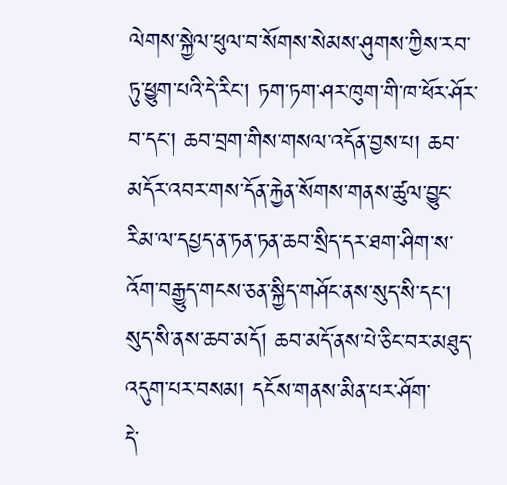ལེགས་སྐྱེལ་ཕུལ་བ་སོགས་སེམས་ཤུགས་ཀྱིས་རབ་ཏུ་ཕྱུག་པའི་དེ་རིང་། ཏག་ཏག་ཤར་ཁུག་གི་ཁ་ཕོར་ཤོར་བ་དང་། ཆབ་བྲག་གིས་གསལ་འདོན་བྱས་པ། ཆབ་མདོར་འབར་གས་དོན་རྐྱེན་སོགས་གནས་ཚུལ་བྱུང་རིམ་ལ་དཔྱད་ན་ཏན་ཏན་ཆབ་སྲིད་དར་ཐག་ཤིག་ས་འོག་བརྒྱུད་གངས་ཅན་སྐྱིད་གཤོང་ནས་སུད་སི་དང་། སུད་སི་ནས་ཆབ་མདོ། ཆབ་མདོ་ནས་པེ་ཅིང་བར་མཐུད་འདུག་པར་བསམ། དངོས་གནས་མིན་པར་ཤོག་
དེ་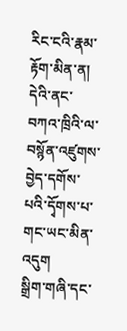རིང་ངའི་རྣམ་རྟོག་མིན་ན།
དེའི་ནང་བཀའ་ཁྲིའི་ལ་བསྙོན་འཛུགས་བྱེད་དགོས་པའི་དྭོགས་པ་གང་ཡང་མིན་འདུག
སྒྲིག་གཞི་དང་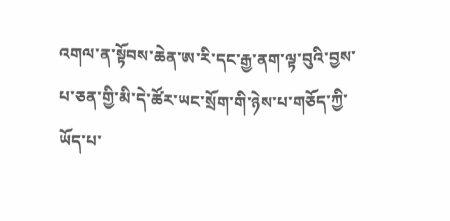འགལ་ན་སྟོབས་ཆེན་ཨ་རི་དང་རྒྱ་ནག་ལྟ་བུའི་བྱས་པ་ཅན་གྱི་མི་དེ་ཚོར་ཡང་སྲོག་གི་ཉེས་པ་གཅོད་ཀྱི་ཡོད་པ་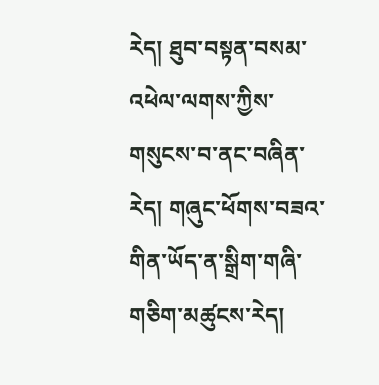རེད། ཐུབ་བསྟན་བསམ་འཕེལ་ལགས་ཀྱིས་གསུངས་བ་ནང་བཞིན་རེད། གཞུང་ཕོགས་བཟའ་གིན་ཡོད་ན་སྒྲིག་གཞི་གཅིག་མཚུངས་རེད།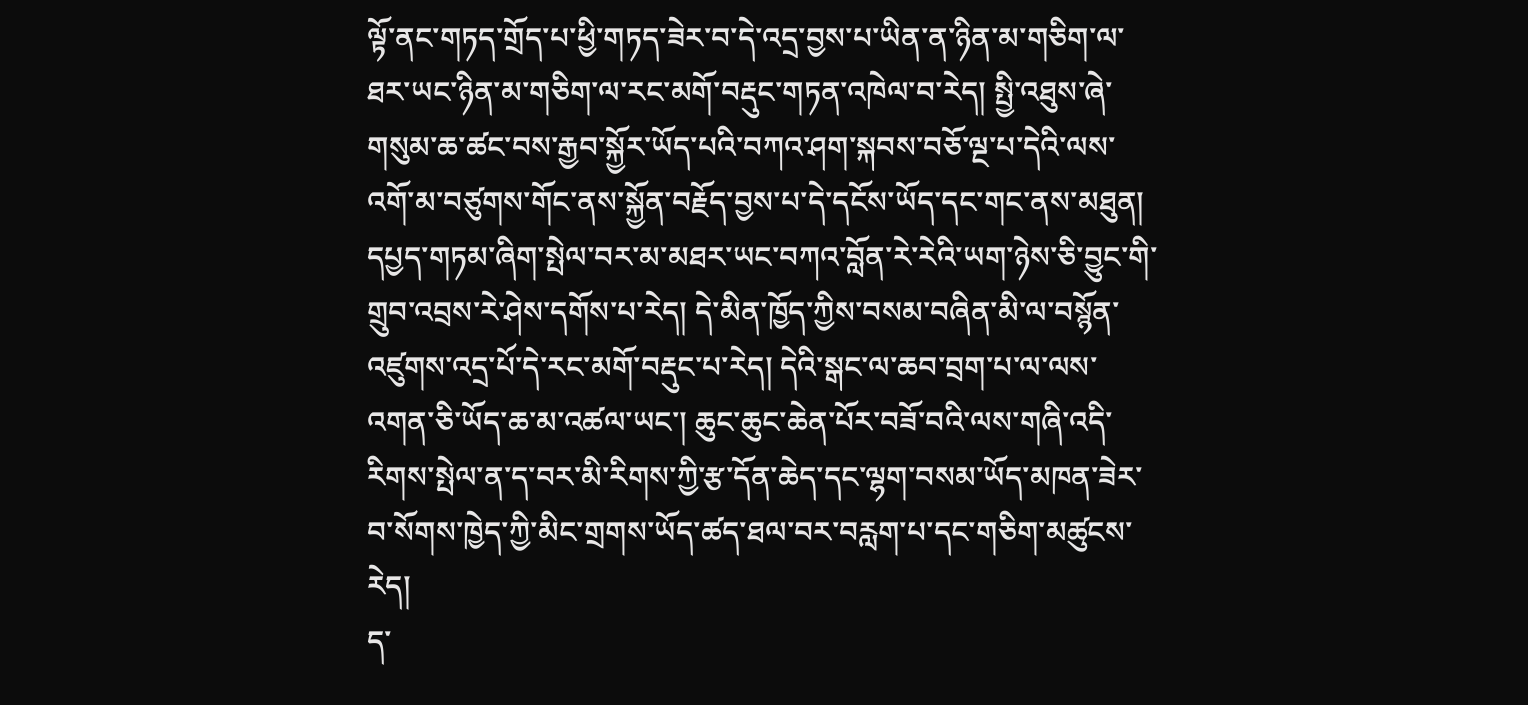ལྟོ་ནང་གཏད་གྲོད་པ་ཕྱི་གཏད་ཟེར་བ་དེ་འདྲ་བྱས་པ་ཡིན་ན་ཉིན་མ་གཅིག་ལ་ཐར་ཡང་ཉིན་མ་གཅིག་ལ་རང་མགོ་བརྡུང་གཏན་འཁེལ་བ་རེད། སྤྱི་འཐུས་ཞེ་གསུམ་ཆ་ཚང་བས་རྒྱབ་སྐྱོར་ཡོད་པའི་བཀའ་ཤག་སྐབས་བཅོ་ལྔ་པ་དེའི་ལས་འགོ་མ་བཙུགས་གོང་ནས་སྐྱོན་བརྗོད་བྱས་པ་དེ་དངོས་ཡོད་དང་གང་ནས་མཐུན། དཔྱད་གཏམ་ཞིག་སྤེལ་བར་མ་མཐར་ཡང་བཀའ་བློན་རེ་རེའི་ཡག་ཉེས་ཅི་བྱུང་གི་གྲུབ་འབྲས་རེ་ཤེས་དགོས་པ་རེད། དེ་མིན་ཁྱོད་ཀྱིས་བསམ་བཞིན་མི་ལ་བསྙོན་འཛུགས་འདྲ་པོ་དེ་རང་མགོ་བརྡུང་པ་རེད། དེའི་སྒང་ལ་ཆབ་བྲག་པ་ལ་ལས་འགན་ཅི་ཡོད་ཆ་མ་འཚལ་ཡང་། ཆུང་ཆུང་ཆེན་པོར་བཟོ་བའི་ལས་གཞི་འདི་རིགས་སྤེལ་ན་ད་བར་མི་རིགས་ཀྱི་རྩ་དོན་ཆེད་དང་ལྷག་བསམ་ཡོད་མཁན་ཟེར་བ་སོགས་ཁྱེད་ཀྱི་མིང་གྲགས་ཡོད་ཚད་ཐལ་བར་བརླག་པ་དང་གཅིག་མཚུངས་རེད།
ད་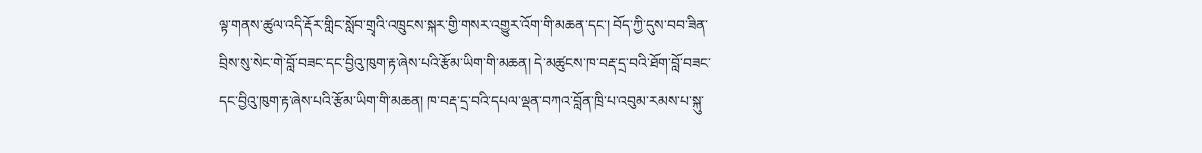ལྟ་གནས་ཚུལ་འདི་རྡོར་གླིང་སློབ་གྲྭའི་འཁྲུངས་སྐར་གྱི་གསར་འགྱུར་འོག་གི་མཆན་དང་། བོད་ཀྱི་དུས་བབ་ཟིན་བྲིས་སུ་སེང་གེ་བློ་བཟང་དང་བྱིའུ་ཁུག་རྟ་ཞེས་པའི་རྩོམ་ཡིག་གི་མཆན། དེ་མཚུངས་ཁ་བརྡ་དྲ་བའི་ཐོག་བློ་བཟང་དང་བྱིའུ་ཁུག་རྟ་ཞེས་པའི་རྩོམ་ཡིག་གི་མཆན། ཁ་བརྡ་དྲ་བའི་དཔལ་ལྡན་བཀའ་བློན་ཁྲི་པ་འབུམ་རམས་པ་སྐུ་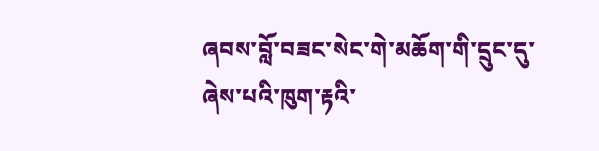ཞབས་བློ་བཟང་སེང་གེ་མཆོག་གི་དྲུང་དུ་ཞེས་པའི་ཁུག་རྟའི་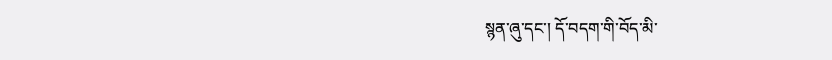སྙན་ཞུ་དང་། དོ་བདག་གི་བོད་མི་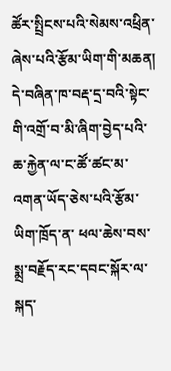ཚོར་སྤྲིངས་པའི་སེམས་འཕྲིན་ ཞེས་པའི་རྩོམ་ཡིག་གི་མཆན། དེ་བཞིན་ཁ་བརྡ་དྲ་བའི་སྟེང་གི་འགྲོ་བ་མི་ཞིག་བྱེད་པའི་ཆ་རྐྱེན་ལ་ང་ཚོ་ཚང་མ་འགན་ཡོད་ཅེས་པའི་རྩོམ་ཡིག་ཁྲོད་ན་ ཕལ་ཆེས་བས་སྨྲ་བརྗོད་རང་དབང་སྐོར་ལ་སྐད་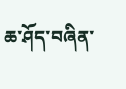ཆ་ཤོད་བཞིན་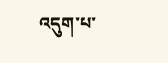འདུག་པ་